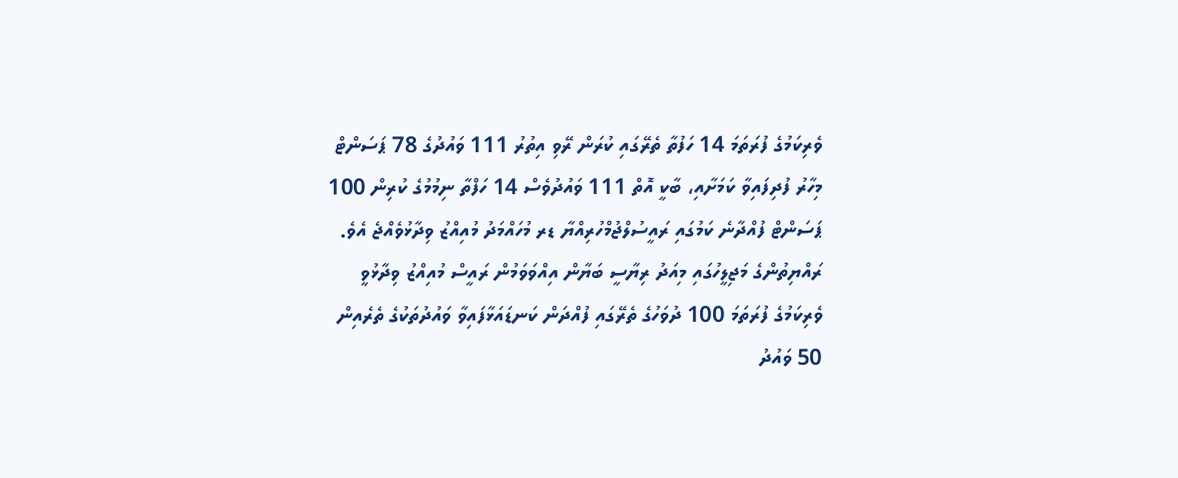ވެރިކަމުގެ ފުރަތަމަ 14 ހަފުތާ ތެރޭގައި ކުރަން ރޭވި އިތުރު 111 ވައުދުގެ 78 ޕަސަންޓް މިހާރު ފުދިފައިވާ ކަމަށާއި، ބާކީ އޮތް 111 ވައުދުވެސް 14 ހަފްތާ ނިމުމުގެ ކުރިން 100 ޕަސަންޓް ފުއްދާނެ ކަމުގައި ރައީސުލްޖުމްހުރިއްޔާ ޑރ މުހައްމަދު މުއިއްޒު ވިދާޅުވެއްޖެ އެވެ.
ރައްޔިތުންގެ މަޖިލީހުގައި މިއަދު ރިޔާސީ ބަޔާން އިއްވަވަމުން ރައީސް މުއިއްޒު ވިދާޅުވީ ވެރިކަމުގެ ފުރަތަމަ 100 ދުވަހުގެ ތެރޭގައި ފުއްދަން ކަނޑައަޅާފައިވާ ވައުދުތަކުގެ ތެރެއިން 50 ވައުދު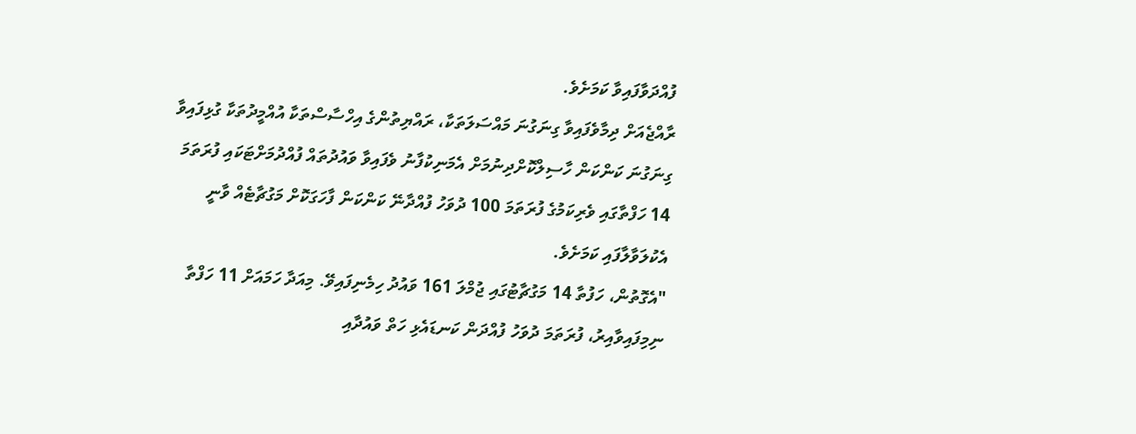ފުއްދަވާފައިވާ ކަމަށެވެ.
ރާއްޖެއަށް ދިމާވެފައިވާ ގިނަގުނަ މައްސަލަތަކާ، ރައްޔިތުންގެ އިހްސާސްތަކާ އުއްމީދުތަކާ ގުޅިފައިވާ ގިނަގުނަ ކަންކަން ހާސިލްކޮށްދިނުމަށް އެމަނިކުފާނު ވެފައިވާ ވައުދުތައް ފުއްދުމަށްޓަކައި ފުރަތަމަ 14 ހަފްތާގައި ވެރިކަމުގެ ފުރަތަމަ 100 ދުވަހު ފުއްދާނޭ ކަންކަން ފާހަގަކޮށް މަގުޗާޓެއް ވާނީ އެކުލަވާލާފައި ކަމަށެވެ.
"އެގޮތުން، ހަފުތާ 14 މަގުޗާޓުގައި ޖުމްލަ 161 ވައުދު ހިމެނިފައިވޭ. މިއަދާ ހަމައަށް 11 ހަފްތާ ނިމިފައިވާއިރު، ފުރަތަމަ ދުވަހު ފުއްދަން ކަނޑައެޅި ހަތް ވައުދާއި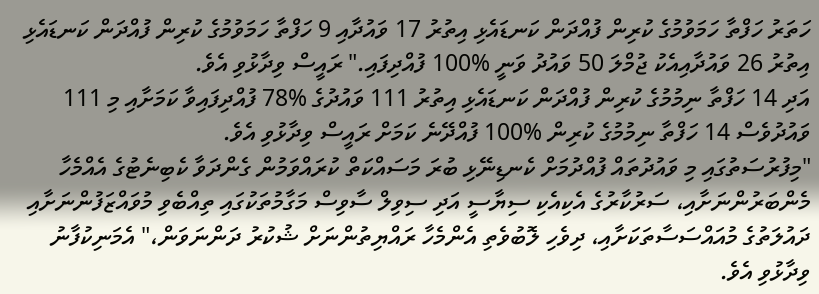ހަތަރު ހަފްތާ ހަމަވުމުގެ ކުރިން ފުއްދަން ކަނޑައެޅި އިތުރު 17 ވައުދާއި 9 ހަފްތާ ހަމަވުމުގެ ކުރިން ފުއްދަން ކަނޑައެޅި އިތުރު 26 ވައުދާއިއެކު ޖުމްލަ 50 ވައުދު ވަނީ %100 ފުއްދިފައި." ރައީސް ވިދާޅުވި އެވެ.
އަދި 14 ހަފްތާ ނިމުމުގެ ކުރިން ފުއްދަން ކަނޑައެޅި އިތުރު 111 ވައުދުގެ %78 ފުއްދިފައިވާ ކަމަށާއި މި 111 ވައުދުވެސް 14 ހަފްތާ ނިމުމުގެ ކުރިން %100 ފުއްދޭނެ ކަމަށް ރައީސް ވިދާޅުވި އެވެ.
"މިފުރުސަތުގައި މި ވައުދުތައް ފުއްދުމަށް ކެނޑިނޭޅި ބުރަ މަސައްކަތް ކުރައްވަމުން ގެންދަވާ ކެބިނެޓުގެ އެއްމެހާ މެންބަރުންނަށާއި، ސަރުކާރުގެ އެކިއެކި ސިޔާސީ އަދި ސިވިލް ސާވިސް މަގާމުތަކުގައި ތިއްބެވި މުވައްޒަފުންނަށާއި ދައުލަތުގެ މުއައްސަސާތަކަށާއި، ދިވެހި ލޮބުވެތި އެންމެހާ ރައްޔިތުންނަށް ޝުކުރު ދަންނަވަން،" އެމަނިކުފާނު ވިދާޅުވި އެވެ.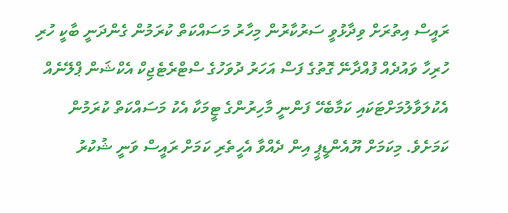ރައީސް އިތުރަށް ވިދާޅުވީ ސަރުކާރުން މިހާރު މަސައްކަތް ކުރަމުން ގެންދަނީ ބާކީ ހުރި ހުރިހާ ވައުދެއް ފުއްދާނޭ ގޮތުގެ ފަސް އަހަރު ދުވަހުގެ ސްޓްރެޓެޖިކް އެކްޝަން ޕްލޭނެއް އެކުލަވާލުމަށްޓަކައި ކަމާބެހޭ ފަންނީ މާހިރުންގެ ޓީމަކާ އެކު މަސައްކަތް ކުރަމުން ކަމަށެވެ. މިކަމަށް ޔޫއެންޑީޕީ އިން ދެއްވާ އެހީތެރި ކަމަށް ރައީސް ވަނީ ޝުކުރު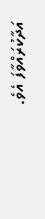އަދާކުރައްވާފަ އެވެ.